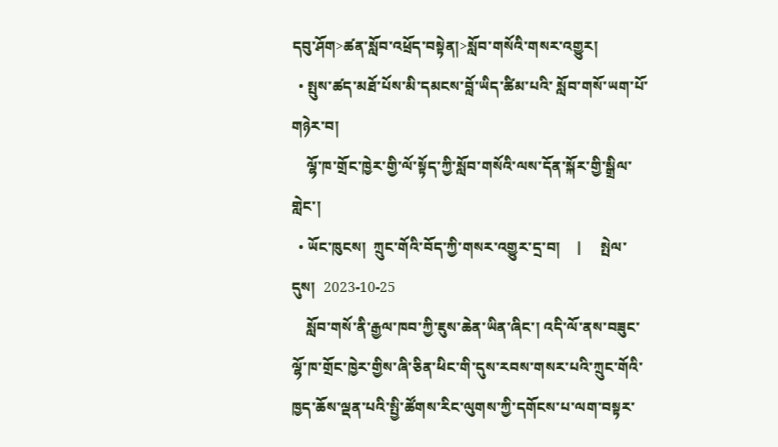དབུ་ཤོག>ཚན་སློབ་འཕྲོད་བསྟེན།>སློབ་གསོའི་གསར་འགྱུར།
  • སྤུས་ཚད་མཐོ་པོས་མི་དམངས་བློ་ཡིད་ཚིམ་པའི་ སློབ་གསོ་ཡག་པོ་གཉེར་བ།
    ལྷོ་ཁ་གྲོང་ཁྱེར་གྱི་ལོ་སྟོད་ཀྱི་སློབ་གསོའི་ལས་དོན་སྐོར་གྱི་སྒྲིལ་གླེང་།
  • ཡོང་ཁུངས།  ཀྲུང་གོའི་བོད་ཀྱི་གསར་འགྱུར་དྲ་བ།    |     སྤེལ་དུས།  2023-10-25
    སློབ་གསོ་ནི་རྒྱལ་ཁབ་ཀྱི་ཇུས་ཆེན་ཡིན་ཞིང་། འདི་ལོ་ནས་བཟུང་ལྷོ་ཁ་གྲོང་ཁྱེར་གྱིས་ཞི་ཅིན་ཕིང་གི་དུས་རབས་གསར་པའི་ཀྲུང་གོའི་ཁྱད་ཆོས་ལྡན་པའི་སྤྱི་ཚོགས་རིང་ལུགས་ཀྱི་དགོངས་པ་ལག་བསྟར་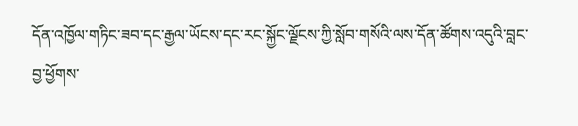དོན་འཁྱོལ་གཏིང་ཟབ་དང་རྒྱལ་ཡོངས་དང་རང་སྐྱོང་ལྗོངས་ཀྱི་སློབ་གསོའི་ལས་དོན་ཚོགས་འདུའི་བླང་བྱ་ཕྱོགས་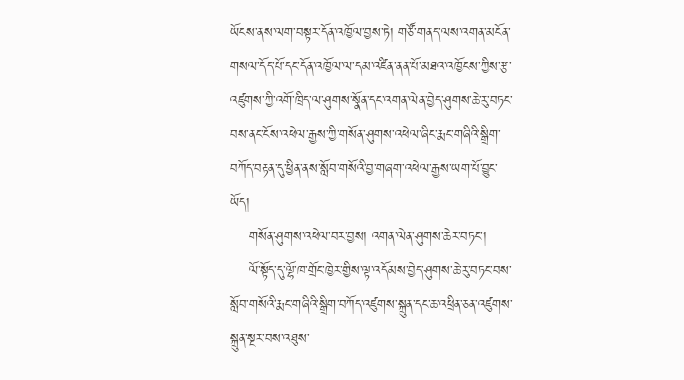ཡོངས་ནས་ལག་བསྟར་དོན་འཁྱོལ་བྱས་ཏེ། གཙོ་གནད་ལས་འགན་མངོན་གསལ་དོད་པོ་དང་དོན་འཁྱོལ་ལ་དམ་འཛིན་ནན་པོ་མཐའ་འཁྱོངས་ཀྱིས་རྩ་འཛུགས་ཀྱི་འགོ་ཁྲིད་ལ་ཤུགས་སྣོན་དང་འགན་ལེན་བྱེད་ཤུགས་ཆེ་རུ་བཏང་བས་ནང་ངོས་འཕེལ་རྒྱས་ཀྱི་གསོན་ཤུགས་འཕེལ་ཞིང་རྨང་གཞིའི་སྒྲིག་བཀོད་བརྟན་དུ་ཕྱིན་ནས་སློབ་གསོའི་བྱ་གཞག་འཕེལ་རྒྱས་ཡག་པོ་བྱུང་ཡོད།
    གསོན་ཤུགས་འཕེལ་བར་བྱས། འགན་ལེན་ཤུགས་ཆེར་བཏང་།
    ལོ་སྟོད་དུ་ལྷོ་ཁ་གྲོང་ཁྱེར་གྱིས་ལྟ་འདོམས་བྱེད་ཤུགས་ཆེ་རུ་བཏང་བས་སློབ་གསོའི་རྨང་གཞིའི་སྒྲིག་བཀོད་འཛུགས་སྐྲུན་དང་ཆ་འཕྲིན་ཅན་འཛུགས་སྐྲུན་སྔར་བས་འཐུས་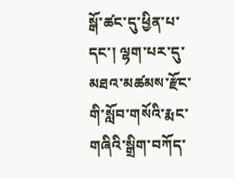སྒོ་ཚང་དུ་ཕྱིན་པ་དང་། ལྷག་པར་དུ་མཐའ་མཚམས་རྫོང་གི་སློབ་གསོའི་རྨང་གཞིའི་སྒྲིག་བཀོད་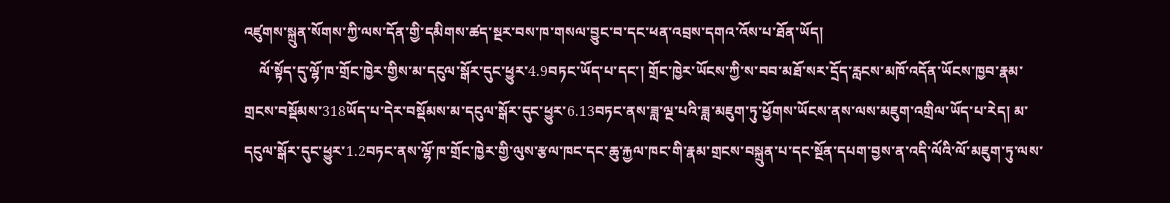འཛུགས་སྐྲུན་སོགས་ཀྱི་ལས་དོན་གྱི་དམིགས་ཚད་སྔར་བས་ཁ་གསལ་བྱུང་བ་དང་ཕན་འབྲས་དགའ་འོས་པ་ཐོན་ཡོད།
    ལོ་སྟོད་དུ་ལྷོ་ཁ་གྲོང་ཁྱེར་གྱིས་མ་དངུལ་སྒོར་དུང་ཕྱུར་4.9བཏང་ཡོད་པ་དང་། གྲོང་ཁྱེར་ཡོངས་ཀྱི་ས་བབ་མཐོ་སར་དྲོད་རླངས་མཁོ་འདོན་ཡོངས་ཁྱབ་རྣམ་གྲངས་བསྡོམས་318ཡོད་པ་དེར་བསྡོམས་མ་དངུལ་སྒོར་དུང་ཕྱུར་6.13བཏང་ནས་ཟླ་ལྔ་པའི་ཟླ་མཇུག་ཏུ་ཕྱོགས་ཡོངས་ནས་ལས་མཇུག་འགྲིལ་ཡོད་པ་རེད། མ་དངུལ་སྒོར་དུང་ཕྱུར་1.2བཏང་ནས་ལྷོ་ཁ་གྲོང་ཁྱེར་གྱི་ལུས་རྩལ་ཁང་དང་ཆུ་རྐྱལ་ཁང་གི་རྣམ་གྲངས་བསྐྲུན་པ་དང་སྔོན་དཔག་བྱས་ན་འདི་ལོའི་ལོ་མཇུག་ཏུ་ལས་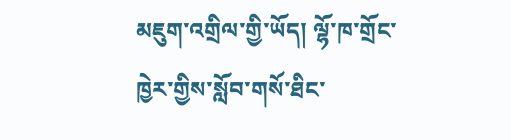མཇུག་འགྲིལ་གྱི་ཡོད། ལྷོ་ཁ་གྲོང་ཁྱེར་གྱིས་སློབ་གསོ་ཐིང་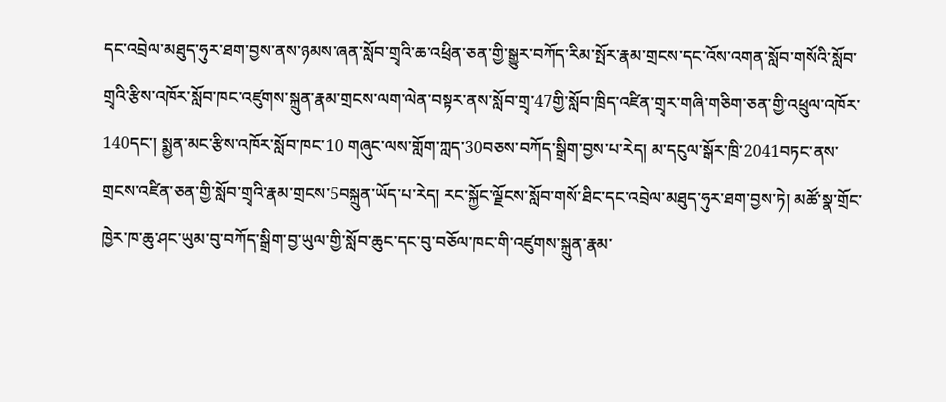དང་འབྲེལ་མཐུད་ཧུར་ཐག་བྱས་ནས་ཉམས་ཞན་སློབ་གྲྭའི་ཆ་འཕྲིན་ཅན་གྱི་སྒྱུར་བཀོད་རིམ་སྤོར་རྣམ་གྲངས་དང་འོས་འགན་སློབ་གསོའི་སློབ་གྲྭའི་རྩིས་འཁོར་སློབ་ཁང་འཛུགས་སྐྲུན་རྣམ་གྲངས་ལག་ལེན་བསྟར་ནས་སློབ་གྲྭ་47གྱི་སློབ་ཁྲིད་འཛིན་གྲྭར་གཞི་གཅིག་ཅན་གྱི་འཕྲུལ་འཁོར་140དང་། སྨྱན་མང་རྩིས་འཁོར་སློབ་ཁང་10 གཞུང་ལས་གློག་ཀླད་30བཅས་བཀོད་སྒྲིག་བྱས་པ་རེད། མ་དངུལ་སྒོར་ཁྲི་2041བཏང་ནས་གྲངས་འཛིན་ཅན་གྱི་སློབ་གྲྭའི་རྣམ་གྲངས་5བསྐྲུན་ཡོད་པ་རེད། རང་སྐྱོང་ལྗོངས་སློབ་གསོ་ཐིང་དང་འབྲེལ་མཐུད་ཧུར་ཐག་བྱས་ཏེ། མཚོ་སྣ་གྲོང་ཁྱེར་ཁ་ཆུ་ཤང་ཡུམ་བུ་བཀོད་སྒྲིག་བྱ་ཡུལ་གྱི་སློབ་ཆུང་དང་བུ་བཅོལ་ཁང་གི་འཛུགས་སྐྲུན་རྣམ་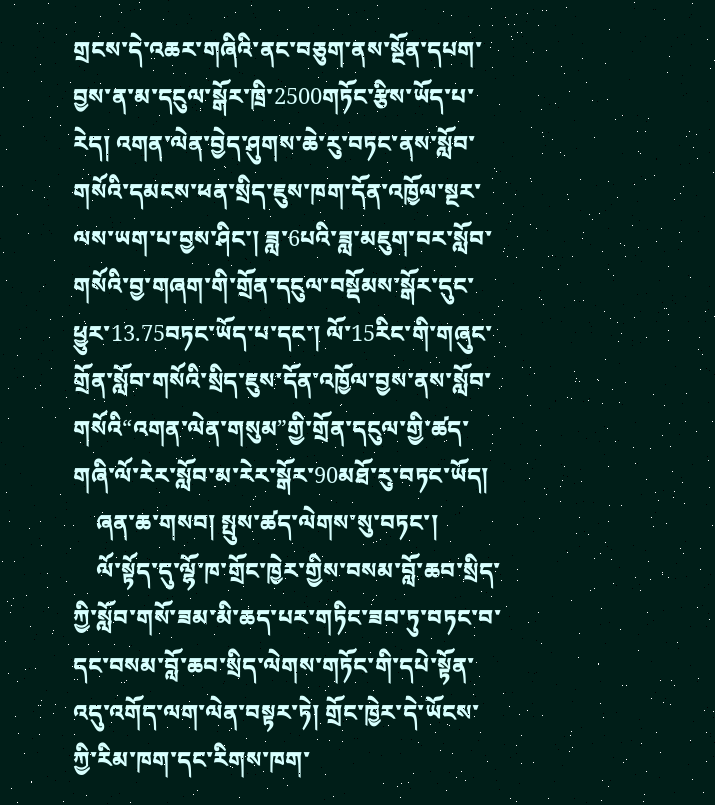གྲངས་དེ་འཆར་གཞིའི་ནང་བཅུག་ནས་སྔོན་དཔག་བྱས་ན་མ་དངུལ་སྒོར་ཁྲི་2500གཏོང་རྩིས་ཡོད་པ་རེད། འགན་ལེན་བྱེད་ཤུགས་ཆེ་རུ་བཏང་ནས་སློབ་གསོའི་དམངས་ཕན་སྲིད་ཇུས་ཁག་དོན་འཁྱོལ་སྔར་ལས་ཡག་པ་བྱས་ཤིང་། ཟླ་6པའི་ཟླ་མཇུག་བར་སློབ་གསོའི་བྱ་གཞག་གི་གྲོན་དངུལ་བསྡོམས་སྒོར་དུང་ཕྱུར་13.75བཏང་ཡོད་པ་དང་། ལོ་15རིང་གི་གཞུང་གྲོན་སློབ་གསོའི་སྲིད་ཇུས་དོན་འཁྱོལ་བྱས་ནས་སློབ་གསོའི“འགན་ལེན་གསུམ”གྱི་གྲོན་དངུལ་གྱི་ཚད་གཞི་ལོ་རེར་སློབ་མ་རེར་སྒོར་90མཐོ་རུ་བཏང་ཡོད།
    ཞན་ཆ་གསབ། སྤུས་ཚད་ལེགས་སུ་བཏང་།
    ལོ་སྟོད་དུ་ལྷོ་ཁ་གྲོང་ཁྱེར་གྱིས་བསམ་བློ་ཆབ་སྲིད་ཀྱི་སློབ་གསོ་ཟམ་མི་ཆད་པར་གཏིང་ཟབ་ཏུ་བཏང་བ་དང་བསམ་བློ་ཆབ་སྲིད་ལེགས་གཏོང་གི་དཔེ་སྟོན་འདུ་འགོད་ལག་ལེན་བསྟར་ཏེ། གྲོང་ཁྱེར་དེ་ཡོངས་ཀྱི་རིམ་ཁག་དང་རིགས་ཁག་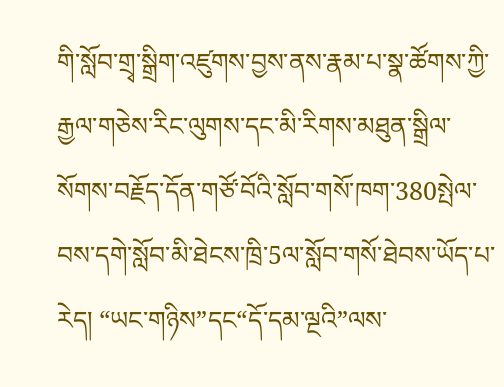གི་སློབ་གྲྭ་སྒྲིག་འཛུགས་བྱས་ནས་རྣམ་པ་སྣ་ཚོགས་ཀྱི་རྒྱལ་གཅེས་རིང་ལུགས་དང་མི་རིགས་མཐུན་སྒྲིལ་སོགས་བརྗོད་དོན་གཙོ་བོའི་སློབ་གསོ་ཁག་380སྤེལ་བས་དགེ་སློབ་མི་ཐེངས་ཁྲི་5ལ་སློབ་གསོ་ཐེབས་ཡོད་པ་རེད། “ཡང་གཉིས”དང“དོ་དམ་ལྔའི”ལས་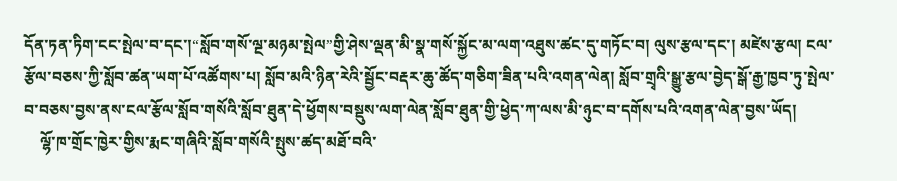དོན་ཏན་ཏིག་ངང་སྤེལ་བ་དང་།“སློབ་གསོ་ལྔ་མཉམ་སྤེལ”གྱི་ཤེས་ལྡན་མི་སྣ་གསོ་སྐྱོང་མ་ལག་འཐུས་ཚང་དུ་གཏོང་བ། ལུས་རྩལ་དང་། མཛེས་རྩལ། ངལ་རྩོལ་བཅས་ཀྱི་སློབ་ཚན་ཡག་པོ་འཚོགས་པ། སློབ་མའི་ཉིན་རེའི་སྦྱོང་བརྡར་ཆུ་ཚོད་གཅིག་ཟིན་པའི་འགན་ལེན། སློབ་གྲྭའི་སྒྱུ་རྩལ་བྱེད་སྒོ་རྒྱ་ཁྱབ་ཏུ་སྤེལ་བ་བཅས་བྱས་ནས་ངལ་རྩོལ་སློབ་གསོའི་སློབ་ཐུན་དེ་ཕྱོགས་བསྡུས་ལག་ལེན་སློབ་ཐུན་གྱི་ཕྱེད་ཀ་ལས་མི་ཉུང་བ་དགོས་པའི་འགན་ལེན་བྱས་ཡོད།
    ལྷོ་ཁ་གྲོང་ཁྱེར་གྱིས་རྨང་གཞིའི་སློབ་གསོའི་སྤུས་ཚད་མཐོ་བའི་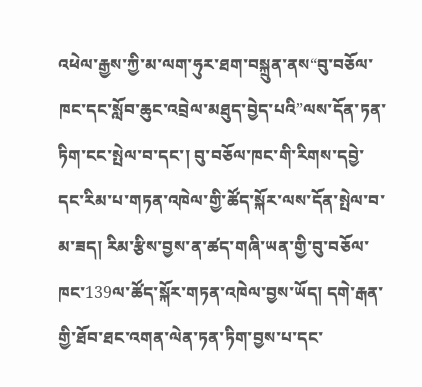འཕེལ་རྒྱས་ཀྱི་མ་ལག་ཧུར་ཐག་བསྐྲུན་ནས“བུ་བཅོལ་ཁང་དང་སློབ་ཆུང་འབྲེལ་མཐུད་བྱེད་པའི”ལས་དོན་ཏན་ཏིག་ངང་སྤེལ་བ་དང་། བུ་བཅོལ་ཁང་གི་རིགས་དབྱེ་དང་རིམ་པ་གཏན་འཁེལ་གྱི་ཚོད་སྐོར་ལས་དོན་སྤེལ་བ་མ་ཟད། རིམ་རྩིས་བྱས་ན་ཚད་གཞི་ཡན་གྱི་བུ་བཅོལ་ཁང་139ལ་ཚོད་སྐོར་གཏན་འཁེལ་བྱས་ཡོད། དགེ་རྒན་གྱི་ཐོབ་ཐང་འགན་ལེན་ཏན་ཏིག་བྱས་པ་དང་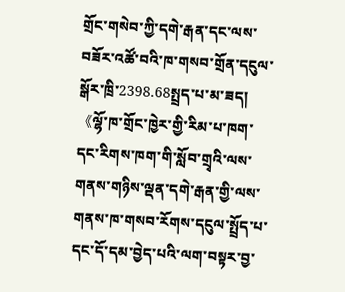གྲོང་གསེབ་ཀྱི་དགེ་རྒན་དང་ལས་བཟོར་འཚོ་བའི་ཁ་གསབ་གྲོན་དངུལ་སྒོར་ཁྲི་2398.68སྤྲད་པ་མ་ཟད།《ལྷོ་ཁ་གྲོང་ཁྱེར་གྱི་རིམ་པ་ཁག་དང་རིགས་ཁག་གི་སློབ་གྲྭའི་ལས་གནས་གཉིས་ལྡན་དགེ་རྒན་གྱི་ལས་གནས་ཁ་གསབ་རོགས་དངུལ་སྤྲོད་པ་དང་དོ་དམ་བྱེད་པའི་ལག་བསྟར་བྱ་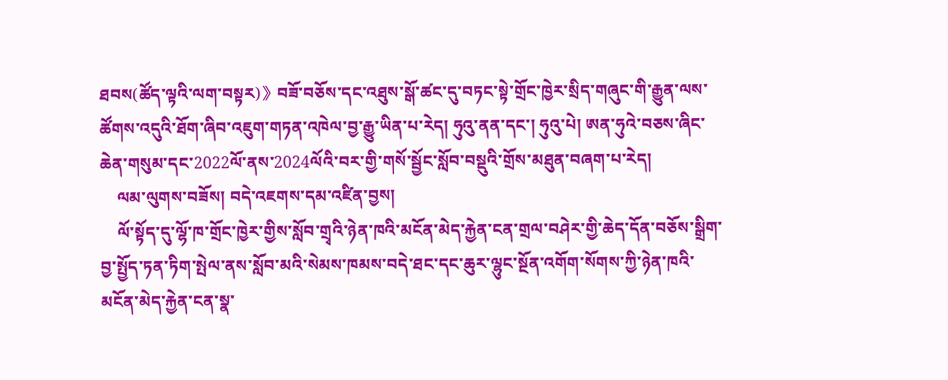ཐབས(ཚོད་ལྟའི་ལག་བསྟར)》བཟོ་བཅོས་དང་འཐུས་སྒོ་ཚང་དུ་བཏང་སྟེ་གྲོང་ཁྱེར་སྲིད་གཞུང་གི་རྒྱུན་ལས་ཚོགས་འདུའི་ཐོག་ཞིབ་འཇུག་གཏན་འཁེལ་བྱ་རྒྱུ་ཡིན་པ་རེད། ཧུའུ་ནན་དང་། ཧུའུ་པེ། ཨན་ཧུའེ་བཅས་ཞིང་ཆེན་གསུམ་དང་2022ལོ་ནས་2024ལོའི་བར་གྱི་གསོ་སྦྱོང་སློབ་བསྡུའི་གྲོས་མཐུན་བཞག་པ་རེད།
    ལམ་ལུགས་བཟོས། བདེ་འཇགས་དམ་འཛིན་བྱས།
    ལོ་སྟོད་དུ་ལྷོ་ཁ་གྲོང་ཁྱེར་གྱིས་སློབ་གྲྭའི་ཉེན་ཁའི་མངོན་མེད་རྐྱེན་ངན་གྲལ་བཤེར་གྱི་ཆེད་དོན་བཅོས་སྒྲིག་བྱ་སྤྱོད་ཏན་ཏིག་སྤེལ་ནས་སློབ་མའི་སེམས་ཁམས་བདེ་ཐང་དང་ཆུར་ལྷུང་སྔོན་འགོག་སོགས་ཀྱི་ཉེན་ཁའི་མངོན་མེད་རྐྱེན་ངན་སྣ་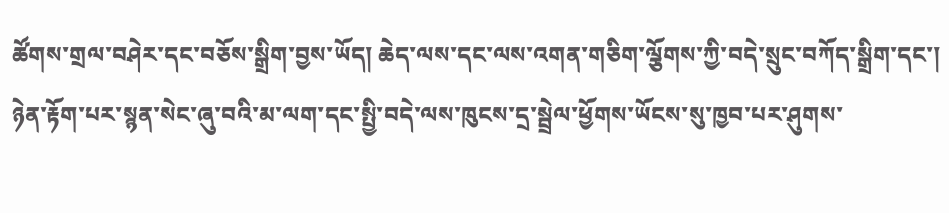ཚོགས་གྲལ་བཤེར་དང་བཅོས་སྒྲིག་བྱས་ཡོད། ཆེད་ལས་དང་ལས་འགན་གཅིག་ལྕོགས་ཀྱི་བདེ་སྲུང་བཀོད་སྒྲིག་དང་། ཉེན་རྟོག་པར་སྙན་སེང་ཞུ་བའི་མ་ལག་དང་སྤྱི་བདེ་ལས་ཁུངས་དྲ་སྦྲེལ་ཕྱོགས་ཡོངས་སུ་ཁྱབ་པར་ཤུགས་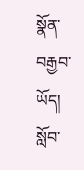སྣོན་བརྒྱབ་ཡོད། སློབ་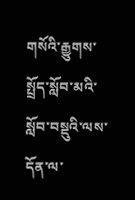གསོའི་རྒྱུགས་སྤྲོད་སློབ་མའི་སློབ་བསྡུའི་ལས་དོན་ལ་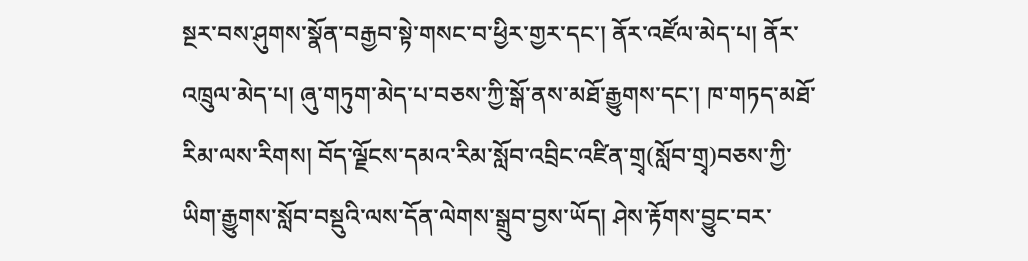སྔར་བས་ཤུགས་སྣོན་བརྒྱབ་སྟེ་གསང་བ་ཕྱིར་གྱར་དང་། ནོར་འཛོལ་མེད་པ། ནོར་འཁྲུལ་མེད་པ། ཞུ་གཏུག་མེད་པ་བཅས་ཀྱི་སྒོ་ནས་མཐོ་རྒྱུགས་དང་། ཁ་གཏད་མཐོ་རིམ་ལས་རིགས། བོད་ལྗོངས་དམའ་རིམ་སློབ་འབྲིང་འཛིན་གྲྭ(སློབ་གྲྭ)བཅས་ཀྱི་ཡིག་རྒྱུགས་སློབ་བསྡུའི་ལས་དོན་ལེགས་སྒྲུབ་བྱས་ཡོད། ཤེས་རྟོགས་བྱུང་བར་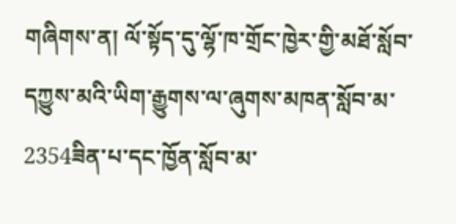གཞིགས་ན། ལོ་སྟོད་དུ་ལྷོ་ཁ་གྲོང་ཁྱེར་གྱི་མཐོ་སློབ་དཀྱུས་མའི་ཡིག་རྒྱུགས་ལ་ཞུགས་མཁན་སློབ་མ་2354ཟིན་པ་དང་ཁྱོན་སློབ་མ་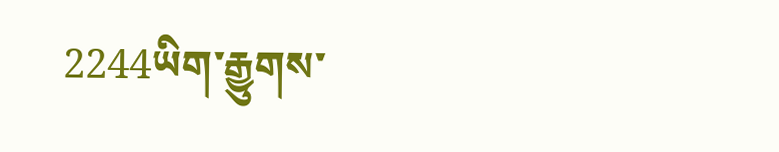2244ཡིག་རྒྱུགས་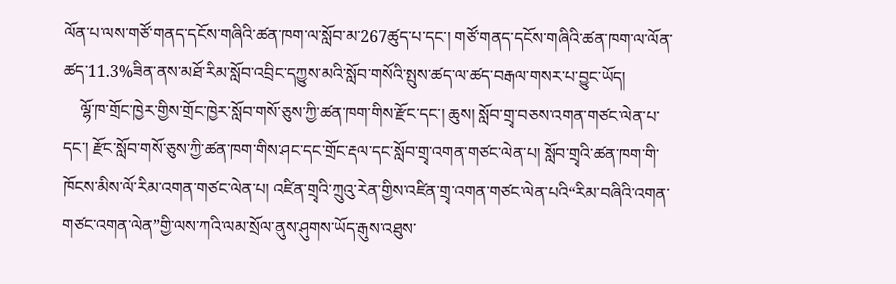ལོན་པ་ལས་གཙོ་གནད་དངོས་གཞིའི་ཚན་ཁག་ལ་སློབ་མ་267ཚུད་པ་དང་། གཙོ་གནད་དངོས་གཞིའི་ཚན་ཁག་ལ་ལོན་ཚད་11.3%ཟིན་ནས་མཐོ་རིམ་སློབ་འབྲིང་དཀྱུས་མའི་སློབ་གསོའི་སྤུས་ཚད་ལ་ཚད་བརྒལ་གསར་པ་བྱུང་ཡོད།
    ལྷོ་ཁ་གྲོང་ཁྱེར་གྱིས་གྲོང་ཁྱེར་སློབ་གསོ་ཅུས་ཀྱི་ཚན་ཁག་གིས་རྫོང་དང་། ཆུས། སློབ་གྲྭ་བཅས་འགན་གཙང་ལེན་པ་དང་། རྫོང་སློབ་གསོ་ཅུས་ཀྱི་ཚན་ཁག་གིས་ཤང་དང་གྲོང་རྡལ་དང་སློབ་གྲྭ་འགན་གཙང་ལེན་པ། སློབ་གྲྭའི་ཚན་ཁག་གི་ཁོངས་མིས་ལོ་རིམ་འགན་གཙང་ལེན་པ། འཛིན་གྲྭའི་ཀྲུའུ་རེན་གྱིས་འཛིན་གྲྭ་འགན་གཙང་ལེན་པའི“རིམ་བཞིའི་འགན་གཙང་འགན་ལེན”གྱི་ལས་ཀའི་ལམ་སྲོལ་ནུས་ཤུགས་ཡོད་རྒུས་འཐུས་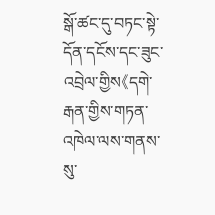སྒོ་ཚང་དུ་བཏང་སྟེ་དོན་དངོས་དང་ཟུང་འབྲེལ་གྱིས《དགེ་རྒན་གྱིས་གཏན་འཁེལ་ལས་གནས་སུ་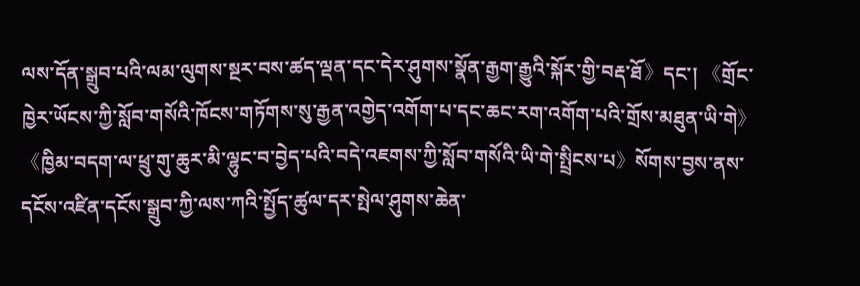ལས་དོན་སྒྲུབ་པའི་ལམ་ལུགས་སྔར་བས་ཚད་ལྡན་དང་དེར་ཤུགས་སྣོན་རྒྱག་རྒྱུའི་སྐོར་གྱི་བརྡ་ཐོ》དང་། 《གྲོང་ཁྱེར་ཡོངས་ཀྱི་སློབ་གསོའི་ཁོངས་གཏོགས་སུ་རྒྱན་འགྱེད་འགོག་པ་དང་ཆང་རག་འགོག་པའི་གྲོས་མཐུན་ཡི་གེ》《ཁྱིམ་བདག་ལ་ཕྲུ་གུ་ཆུར་མི་ལྷུང་བ་བྱེད་པའི་བདེ་འཇགས་ཀྱི་སློབ་གསོའི་ཡི་གེ་སྤྲིངས་པ》སོགས་བྱས་ནས་དངོས་འཛིན་དངོས་སྒྲུབ་ཀྱི་ལས་ཀའི་སྤྱོད་ཚུལ་དར་སྤེལ་ཤུགས་ཆེན་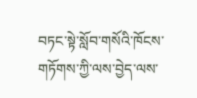བཏང་སྟེ་སློབ་གསོའི་ཁོངས་གཏོགས་ཀྱི་ལས་བྱེད་ལས་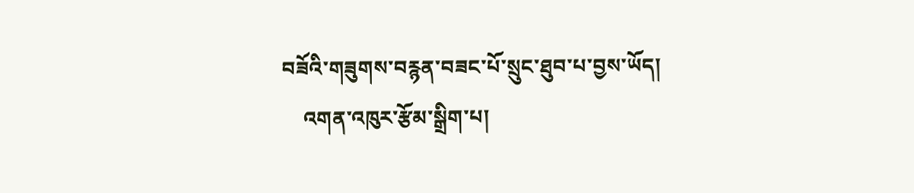བཟོའི་གཟུགས་བརྙན་བཟང་པོ་སྲུང་ཐུབ་པ་བྱས་ཡོད།
    འགན་འཁུར་རྩོམ་སྒྲིག་པ།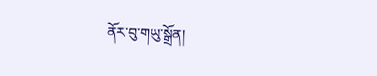ནོར་བུ་གཡུ་སྒྲོན།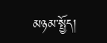མཉམ་སྤྱོད།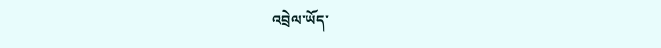འབྲེལ་ཡོད་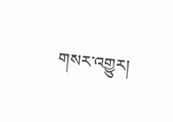གསར་འགྱུར།